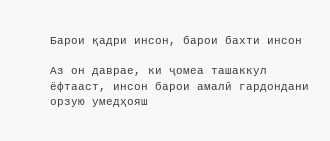Барои қадри инсон, барои бахти инсон

Аз он даврае, ки ҷомеа ташаккул ёфтааст, инсон барои амалӣ гардондани орзую умедҳояш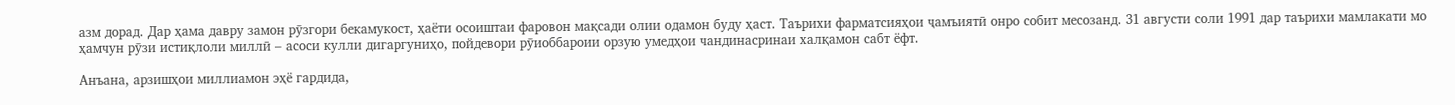азм дорад. Дар ҳама давру замон рӯзгори бекамукост, ҳаёти осоиштаи фаровон мақсади олии одамон буду ҳаст. Таърихи фарматсияҳои ҷамъиятӣ онро собит месозанд. 31 августи соли 1991 дар таърихи мамлакати мо ҳамчун рӯзи истиқлоли миллӣ – асоси кулли дигаргуниҳо, пойдевори рӯиоббароии орзую умедҳои чандинасринаи халқамон сабт ёфт.

Анъана, арзишҳои миллиамон эҳё гардида,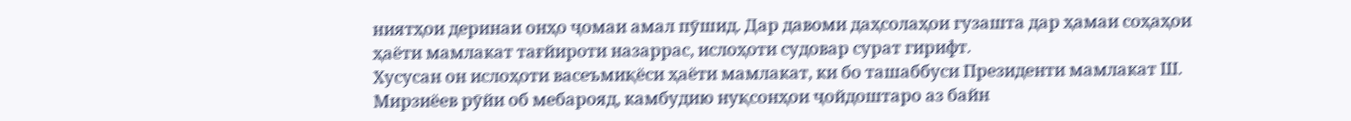ниятҳои деринаи онҳо ҷомаи амал пӯшид. Дар давоми даҳсолаҳои гузашта дар ҳамаи соҳаҳои ҳаёти мамлакат тағйироти назаррас, ислоҳоти судовар сурат гирифт.
Хусусан он ислоҳоти васеъмиқёси ҳаёти мамлакат, ки бо ташаббуси Президенти мамлакат Ш. Мирзиёев рӯйи об мебарояд, камбудию нуқсонҳои ҷойдоштаро аз байн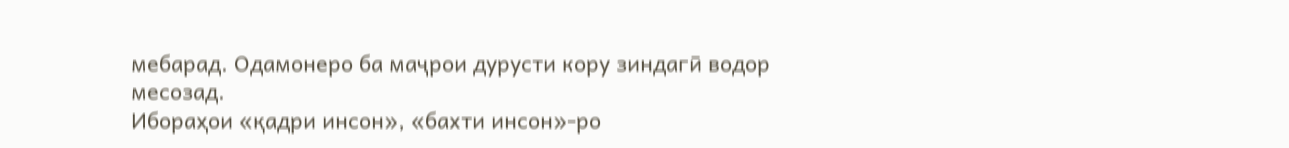мебарад. Одамонеро ба маҷрои дурусти кору зиндагӣ водор месозад.
Ибораҳои «қадри инсон», «бахти инсон»-ро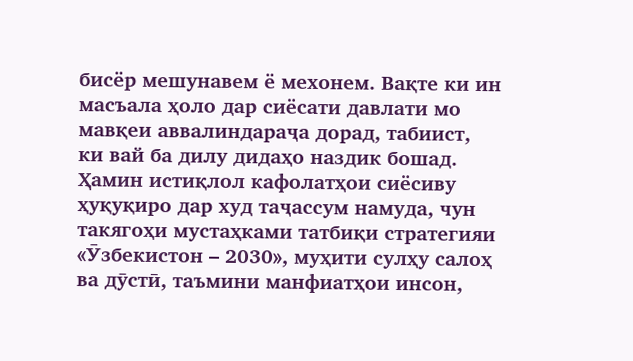бисёр мешунавем ё мехонем. Вақте ки ин масъала ҳоло дар сиёсати давлати мо мавқеи аввалиндараҷа дорад, табиист, ки вай ба дилу дидаҳо наздик бошад.
Ҳамин истиқлол кафолатҳои сиёсиву ҳуқуқиро дар худ таҷассум намуда, чун такягоҳи мустаҳками татбиқи стратегияи «Ӯзбекистон – 2030», муҳити сулҳу салоҳ ва дӯстӣ, таъмини манфиатҳои инсон,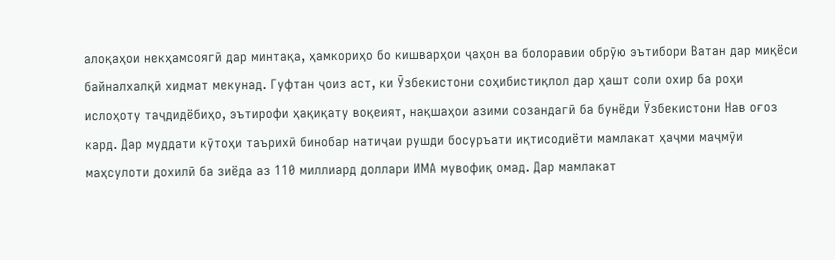алоқаҳои некҳамсоягӣ дар минтақа, ҳамкориҳо бо кишварҳои ҷаҳон ва болоравии обрӯю эътибори Ватан дар миқёси байналхалқӣ хидмат мекунад. Гуфтан ҷоиз аст, ки Ӯзбекистони соҳибистиқлол дар ҳашт соли охир ба роҳи ислоҳоту таҷдидёбиҳо, эътирофи ҳақиқату воқеият, нақшаҳои азими созандагӣ ба бунёди Ӯзбекистони Нав оғоз кард. Дар муддати кӯтоҳи таърихӣ бинобар натиҷаи рушди босуръати иқтисодиёти мамлакат ҳаҷми маҷмӯи маҳсулоти дохилӣ ба зиёда аз 110 миллиард доллари ИМА мувофиқ омад. Дар мамлакат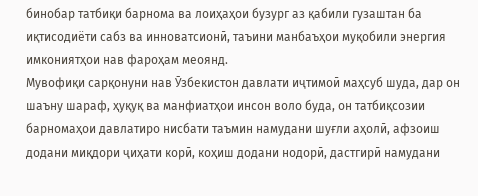бинобар татбиқи барнома ва лоиҳаҳои бузург аз қабили гузаштан ба иқтисодиёти сабз ва инноватсионӣ, таъини манбаъҳои муқобили энергия имкониятҳои нав фароҳам меоянд.
Мувофиқи сарқонуни нав Ӯзбекистон давлати иҷтимоӣ маҳсуб шуда, дар он шаъну шараф, ҳуқуқ ва манфиатҳои инсон воло буда, он татбиқсозии барномаҳои давлатиро нисбати таъмин намудани шуғли аҳолӣ, афзоиш додани миқдори ҷиҳати корӣ, коҳиш додани нодорӣ, дастгирӣ намудани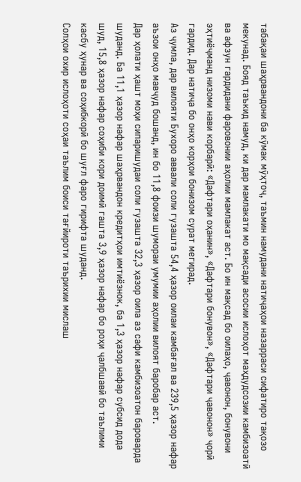табақаи шаҳрвандони ба кӯмак мӯҳтоҷ, таъмин намудани натиҷаҳои назарраси сифатиро тақозо мекунад. Бояд таъкид намуд, ки дар мамлакати мо мақсади асосии ислоҳот маҳдудсозии камбизоатӣ ва афзун гардидани фаровонии аҳолии мамлакат аст. Бо ин мақсад бо оилаҳо, ҷавонон, бонувони эҳтиёҷманд низоми нави корбарӣ: «Дафтари оҳанин», «Дафтари бонувон», «Дафтари ҷавонон» ҷорӣ гардид. Дар натиҷа бо онҳо корҳои бонизом сурат мегирад.
Аз ҷумла, дар вилояти Бухоро аввали соли гузашта 54,4 ҳазор оилаи камбағал ва 239,5 ҳазор нафар аъзои онҳо мавҷуд бошанд, ин бо 11,8 фоизи шумораи умумии аҳолии вилоят баробар аст.
Дар ҳолати ҳашт моҳи сипаришудаи соли гузашта 32,3 ҳазор оила аз сафи камбизоатон бароварда шуданд. Ба 11,1 ҳазор нафар шаҳрвандон кредитҳои имтиёзнок, ба 1,3 ҳазор нафар субсид дода шуд, 15,8 ҳазор нафар соҳиби кори доимӣ гашта 3,9 ҳазор нафар бо роҳи ҷалбшавӣ бо таълими касбу ҳунар ва соҳибкорӣ бо шуғл фаро гирифта шуданд.
Солҳои охир ислоҳоти соҳаи таълим боиси тағйироти таърихии мислаш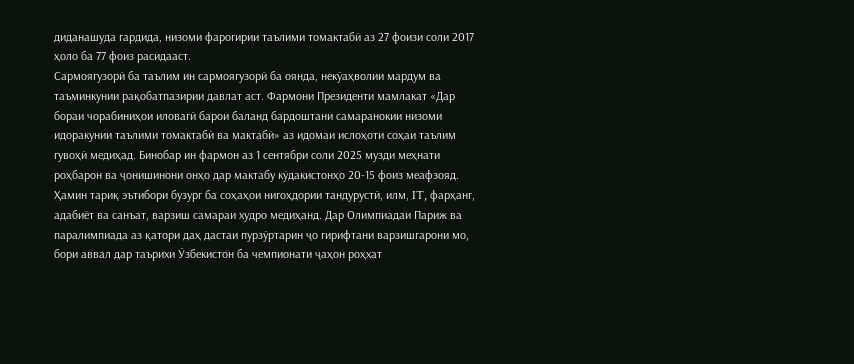диданашуда гардида, низоми фарогирии таълими томактабӣ аз 27 фоизи соли 2017 ҳоло ба 77 фоиз расидааст.
Сармоягузорӣ ба таълим ин сармоягузорӣ ба оянда, некӯаҳволии мардум ва таъминкунии рақобатпазирии давлат аст. Фармони Президенти мамлакат «Дар бораи чорабиниҳои иловагӣ барои баланд бардоштани самаранокии низоми идоракунии таълими томактабӣ ва мактабӣ» аз идомаи ислоҳоти соҳаи таълим гувоҳӣ медиҳад. Бинобар ин фармон аз 1 сентябри соли 2025 музди меҳнати роҳбарон ва ҷонишинони онҳо дар мактабу кӯдакистонҳо 20-15 фоиз меафзояд.
Ҳамин тариқ эътибори бузург ба соҳаҳои нигоҳдории тандурустӣ, илм, IT, фарҳанг, адабиёт ва санъат, варзиш самараи худро медиҳанд. Дар Олимпиадаи Париж ва паралимпиада аз қатори даҳ дастаи пурзӯртарин ҷо гирифтани варзишгарони мо, бори аввал дар таърихи Ӯзбекистон ба чемпионати ҷаҳон роҳхат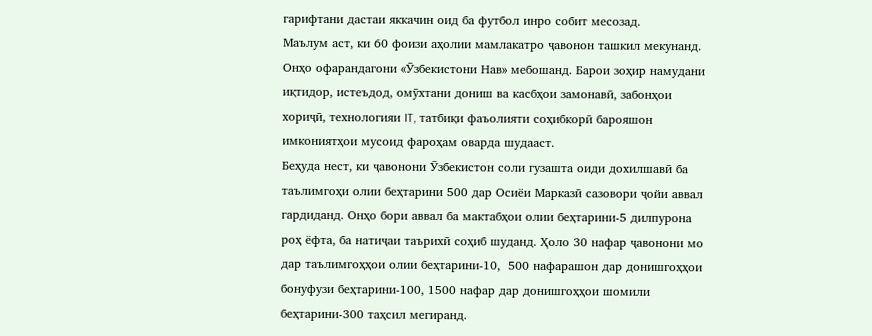гарифтани дастаи яккачин оид ба футбол инро собит месозад.
Маълум аст, ки 60 фоизи аҳолии мамлакатро ҷавонон ташкил мекунанд. Онҳо офарандагони «Ӯзбекистони Нав» мебошанд. Барои зоҳир намудани иқтидор, истеъдод, омӯхтани дониш ва касбҳои замонавӣ, забонҳои хориҷӣ, технологияи IT, татбиқи фаъолияти соҳибкорӣ барояшон имкониятҳои мусоид фароҳам оварда шудааст.
Беҳуда нест, ки ҷавонони Ӯзбекистон соли гузашта оиди дохилшавӣ ба таълимгоҳи олии беҳтарини 500 дар Осиёи Марказӣ сазовори ҷойи аввал гардиданд. Онҳо бори аввал ба мактабҳои олии беҳтарини-5 дилпурона роҳ ёфта, ба натиҷаи таърихӣ соҳиб шуданд. Ҳоло 30 нафар ҷавонони мо дар таълимгоҳҳои олии беҳтарини-10,  500 нафарашон дар донишгоҳҳои бонуфузи беҳтарини-100, 1500 нафар дар донишгоҳҳои шомили беҳтарини-300 таҳсил мегиранд.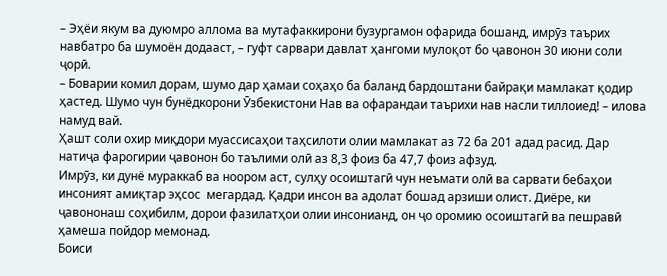– Эҳёи якум ва дуюмро аллома ва мутафаккирони бузургамон офарида бошанд, имрӯз таърих навбатро ба шумоён додааст, – гуфт сарвари давлат ҳангоми мулоқот бо ҷавонон 30 июни соли ҷорӣ.
– Боварии комил дорам, шумо дар ҳамаи соҳаҳо ба баланд бардоштани байрақи мамлакат қодир ҳастед. Шумо чун бунёдкорони Ӯзбекистони Нав ва офарандаи таърихи нав насли тиллоиед! – илова намуд вай.
Ҳашт соли охир миқдори муассисаҳои таҳсилоти олии мамлакат аз 72 ба 201 адад расид. Дар натиҷа фарогирии ҷавонон бо таълими олӣ аз 8,3 фоиз ба 47,7 фоиз афзуд.
Имрӯз, ки дунё мураккаб ва ноором аст, сулҳу осоиштагӣ чун неъмати олӣ ва сарвати бебаҳои инсоният амиқтар эҳсос  мегардад. Қадри инсон ва адолат бошад арзиши олист. Диёре, ки ҷавононаш соҳибилм, дорои фазилатҳои олии инсонианд, он ҷо оромию осоиштагӣ ва пешравӣ ҳамеша пойдор мемонад.
Боиси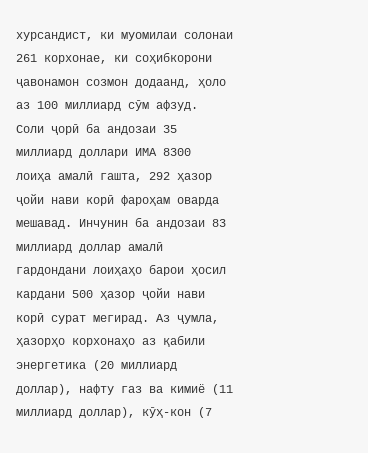хурсандист, ки муомилаи солонаи 261 корхонае, ки соҳибкорони ҷавонамон созмон додаанд, ҳоло аз 100 миллиард сӯм афзуд.
Соли ҷорӣ ба андозаи 35 миллиард доллари ИМА 8300  лоиҳа амалӣ гашта, 292 ҳазор ҷойи нави корӣ фароҳам оварда мешавад. Инчунин ба андозаи 83 миллиард доллар амалӣ гардондани лоиҳаҳо барои ҳосил кардани 500 ҳазор ҷойи нави корӣ сурат мегирад. Аз ҷумла, ҳазорҳо корхонаҳо аз қабили энергетика (20 миллиард доллар), нафту газ ва кимиё (11 миллиард доллар), кӯҳ-кон (7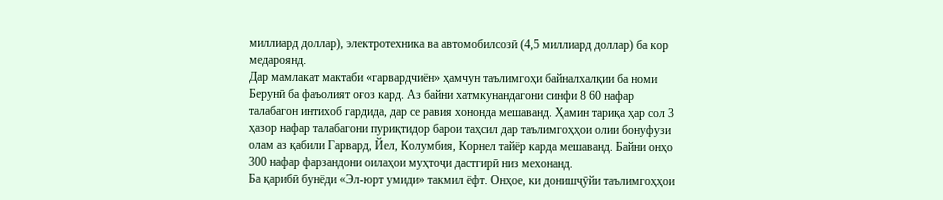миллиард доллар), электротехника ва автомобилсозӣ (4,5 миллиард доллар) ба кор медароянд.
Дар мамлакат мактаби «гарвардчиён» ҳамчун таълимгоҳи байналхалқии ба номи Берунӣ ба фаъолият оғоз кард. Аз байни хатмкунандагони синфи 8 60 нафар талабагон интихоб гардида, дар се равия хононда мешаванд. Ҳамин тариқа ҳар сол 3 ҳазор нафар талабагони пуриқтидор барои таҳсил дар таълимгоҳҳои олии бонуфузи олам аз қабили Гарвард, Йел, Колумбия, Корнел тайёр карда мешаванд. Байни онҳо 300 нафар фарзандони оилаҳои муҳтоҷи дастгирӣ низ мехонанд.
Ба қарибӣ бунёди «Эл-юрт умиди» такмил ёфт. Онҳое, ки донишҷӯйи таълимгоҳҳои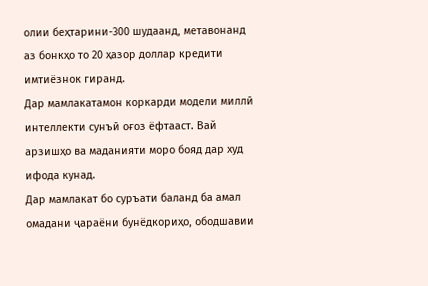олии беҳтарини-300 шудаанд, метавонанд аз бонкҳо то 20 ҳазор доллар кредити имтиёзнок гиранд.
Дар мамлакатамон коркарди модели миллӣ интеллекти сунъӣ оғоз ёфтааст. Вай арзишҳо ва маданияти моро бояд дар худ ифода кунад.
Дар мамлакат бо суръати баланд ба амал омадани ҷараёни бунёдкориҳо, ободшавии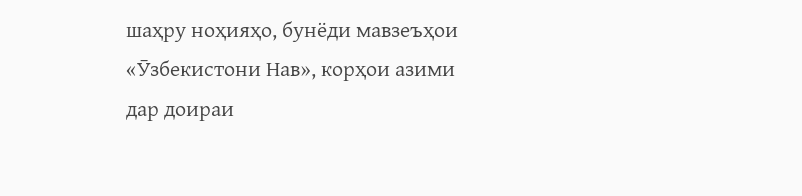шаҳру ноҳияҳо, бунёди мавзеъҳои «Ӯзбекистони Нав», корҳои азими дар доираи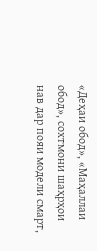«Деҳаи обод», «Маҳаллаи обод», сохтмони шаҳрҳои нав дар пояи модели смарт,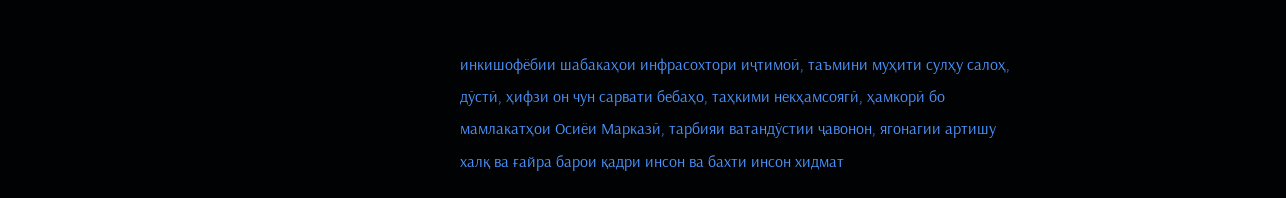инкишофёбии шабакаҳои инфрасохтори иҷтимоӣ, таъмини муҳити сулҳу салоҳ, дӯстӣ, ҳифзи он чун сарвати бебаҳо, таҳкими некҳамсоягӣ, ҳамкорӣ бо мамлакатҳои Осиёи Марказӣ, тарбияи ватандӯстии ҷавонон, ягонагии артишу халқ ва ғайра барои қадри инсон ва бахти инсон хидмат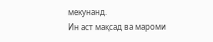мекунанд.
Ин аст мақсад ва мароми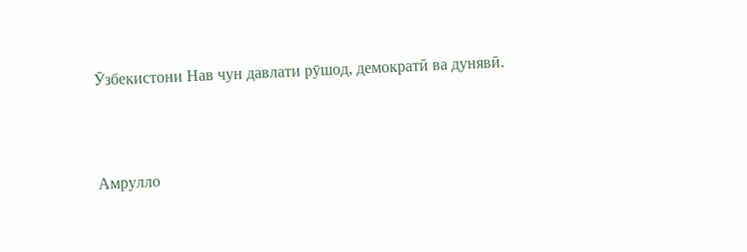Ӯзбекистони Нав чун давлати рӯшод, демократӣ ва дунявӣ.



Амрулло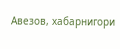Авезов, хабарнигори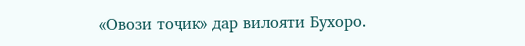«Овози тоҷик» дар вилояти Бухоро.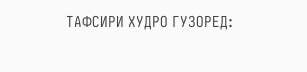ТАФСИРИ ХУДРО ГУЗОРЕД: